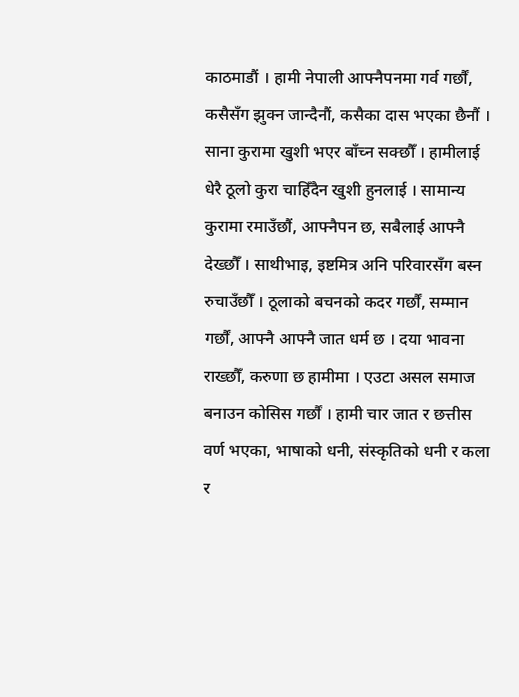काठमाडौं । हामी नेपाली आफ्नैपनमा गर्व गर्छौं, कसैसँग झुक्न जान्दैनौं, कसैका दास भएका छैनौं । साना कुरामा खुशी भएर बाँच्न सक्छौँ । हामीलाई धेरै ठूलो कुरा चाहिँदैन खुशी हुनलाई । सामान्य कुरामा रमाउँछौं, आफ्नैपन छ, सबैलाई आफ्नै देख्छौँ । साथीभाइ, इष्टमित्र अनि परिवारसँग बस्न रुचाउँछौँ । ठूलाको बचनको कदर गर्छौं, सम्मान गर्छौं, आफ्नै आफ्नै जात धर्म छ । दया भावना राख्छौँ, करुणा छ हामीमा । एउटा असल समाज बनाउन कोसिस गर्छौं । हामी चार जात र छत्तीस वर्ण भएका, भाषाको धनी, संस्कृतिको धनी र कला र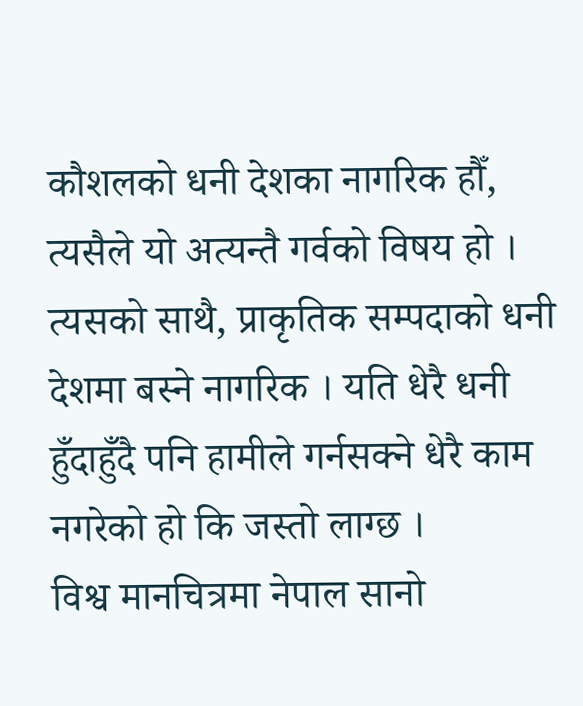कौशलको धनी देशका नागरिक हौँ, त्यसैले यो अत्यन्तै गर्वको विषय हो । त्यसको साथै, प्राकृतिक सम्पदाको धनी देशमा बस्ने नागरिक । यति धेरै धनी हुँदाहुँदै पनि हामीले गर्नसक्ने धेरै काम नगरेको हो कि जस्तो लाग्छ ।
विश्व मानचित्रमा नेपाल सानो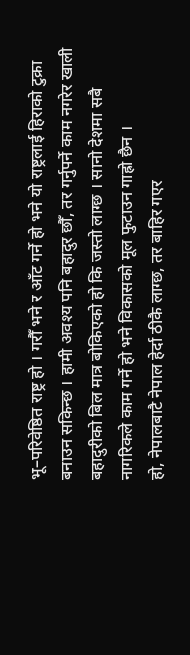भू–परिवेष्ठित राष्ट्र हो । गरौँ भने र आँट गर्ने हो भने यो राष्ट्रलाई हिराको टुक्रा बनाउन सकिन्छ । हामी अवश्य पनि बहादुर छौँ, तर गर्नुपर्ने काम नगरेर खाली बहादुरीको बिल मात्र बोकिएको हो कि जस्तो लाग्छ । सानो देशमा सबै नागरिकले काम गर्ने हो भने विकासको मूल फुटाउन गाह्रो छैन ।
हो, नेपालबाटै नेपाल हेर्दा ठीकै लाग्छ, तर बाहिर गएर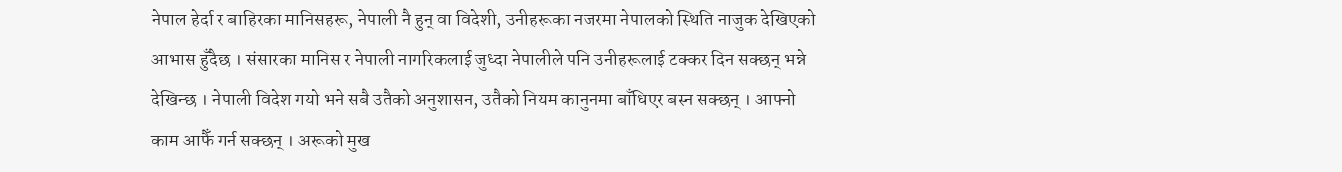नेपाल हेर्दा र बाहिरका मानिसहरू, नेपाली नै हुन् वा विदेशी, उनीहरूका नजरमा नेपालको स्थिति नाजुक देखिएको आभास हुँदैछ । संसारका मानिस र नेपाली नागरिकलाई जुध्दा नेपालीले पनि उनीहरूलाई टक्कर दिन सक्छन् भन्ने देखिन्छ । नेपाली विदेश गयो भने सबै उतैको अनुशासन, उतैको नियम कानुनमा बाँधिएर बस्न सक्छन् । आफ्नो काम आफैँ गर्न सक्छन् । अरूको मुख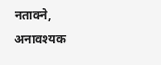नताक्ने, अनावश्यक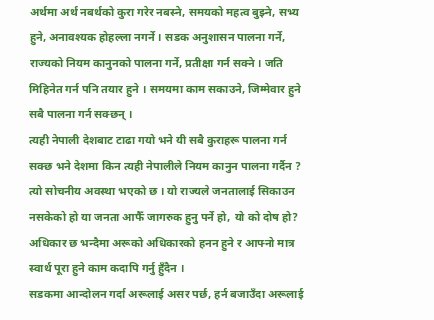अर्थमा अर्थ नबर्थको कुरा गरेर नबस्ने, समयको महत्व बुझ्ने, सभ्य हुने, अनावश्यक होहल्ला नगर्ने । सडक अनुशासन पालना गर्ने, राज्यको नियम कानुनको पालना गर्ने, प्रतीक्षा गर्न सक्ने । जति मिहिनेत गर्न पनि तयार हुने । समयमा काम सकाउने, जिम्मेवार हुने सबै पालना गर्न सक्छन् ।
त्यही नेपाली देशबाट टाढा गयो भने यी सबै कुराहरू पालना गर्न सक्छ भने देशमा किन त्यही नेपालीले नियम कानुन पालना गर्दैन ? त्यो सोचनीय अवस्था भएको छ । यो राज्यले जनतालाई सिकाउन नसकेको हो या जनता आफैँ जागरुक हुनु पर्ने हो, यो को दोष हो? अधिकार छ भन्दैमा अरूको अधिकारको हनन हुने र आफ्नो मात्र स्वार्थ पूरा हुने काम कदापि गर्नु हुँदैन ।
सडकमा आन्दोलन गर्दा अरूलाई असर पर्छ, हर्न बजाउँदा अरूलाई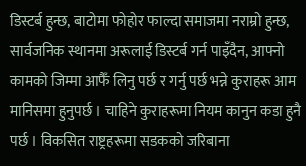डिस्टर्ब हुन्छ, बाटोमा फोहोर फाल्दा समाजमा नराम्रो हुन्छ, सार्वजनिक स्थानमा अरूलाई डिस्टर्ब गर्न पाइँदैन, आफ्नो कामको जिम्मा आफैँ लिनु पर्छ र गर्नु पर्छ भन्ने कुराहरू आम मानिसमा हुनुपर्छ । चाहिने कुराहरूमा नियम कानुन कडा हुनै पर्छ । विकसित राष्ट्रहरूमा सडकको जरिबाना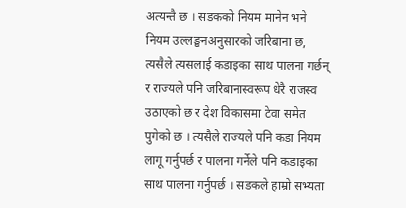अत्यन्तै छ । सडकको नियम मानेन भने नियम उल्लङ्घनअनुसारको जरिबाना छ, त्यसैले त्यसलाई कडाइका साथ पालना गर्छन् र राज्यले पनि जरिबानास्वरूप धेरै राजस्व उठाएको छ र देश विकासमा टेवा समेत पुगेको छ । त्यसैले राज्यले पनि कडा नियम लागू गर्नुपर्छ र पालना गर्नेले पनि कडाइका साथ पालना गर्नुपर्छ । सडकले हाम्रो सभ्यता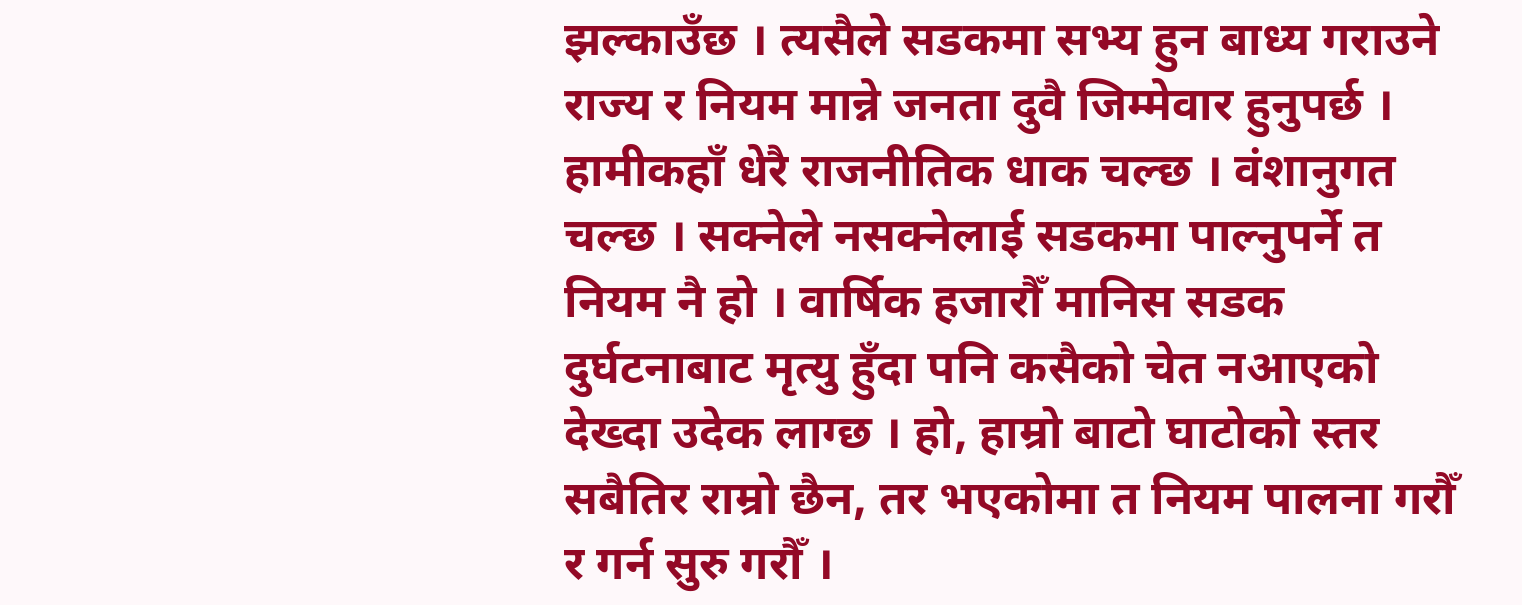झल्काउँछ । त्यसैले सडकमा सभ्य हुन बाध्य गराउने राज्य र नियम मान्ने जनता दुवै जिम्मेवार हुनुपर्छ ।
हामीकहाँ धेरै राजनीतिक धाक चल्छ । वंशानुगत चल्छ । सक्नेले नसक्नेलाई सडकमा पाल्नुपर्ने त नियम नै हो । वार्षिक हजारौँ मानिस सडक दुर्घटनाबाट मृत्यु हुँदा पनि कसैको चेत नआएको देख्दा उदेक लाग्छ । हो, हाम्रो बाटो घाटोको स्तर सबैतिर राम्रो छैन, तर भएकोमा त नियम पालना गरौँ र गर्न सुरु गरौँ ।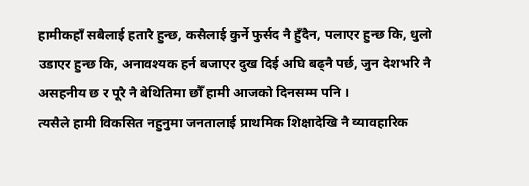हामीकहाँ सबैलाई हतारै हुन्छ, कसैलाई कुर्ने फुर्सद नै हुँदैन, पलाएर हुन्छ कि, धुलो उडाएर हुन्छ कि, अनावश्यक हर्न बजाएर दुख दिई अघि बढ्नै पर्छ, जुन देशभरि नै असहनीय छ र पूरै नै बेथितिमा छौँ हामी आजको दिनसम्म पनि ।
त्यसैले हामी विकसित नहुनुमा जनतालाई प्राथमिक शिक्षादेखि नै व्यावहारिक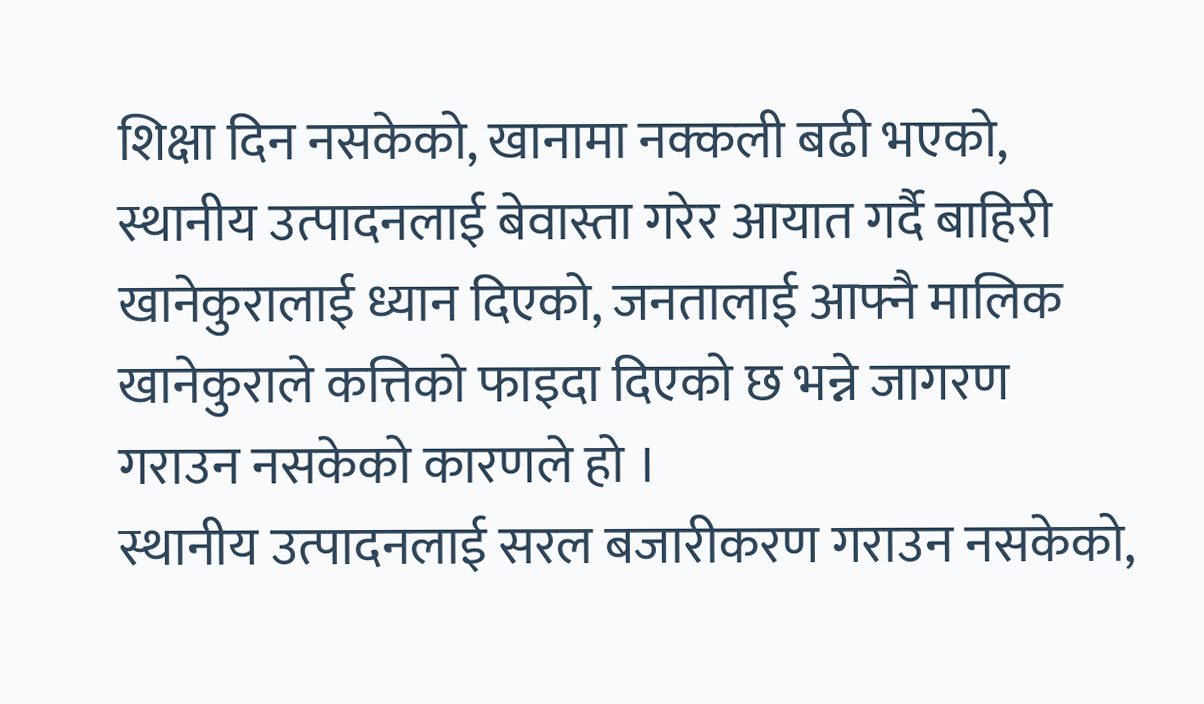शिक्षा दिन नसकेको, खानामा नक्कली बढी भएको, स्थानीय उत्पादनलाई बेवास्ता गरेर आयात गर्दै बाहिरी खानेकुरालाई ध्यान दिएको, जनतालाई आफ्नै मालिक खानेकुराले कत्तिको फाइदा दिएको छ भन्ने जागरण गराउन नसकेको कारणले हो ।
स्थानीय उत्पादनलाई सरल बजारीकरण गराउन नसकेको,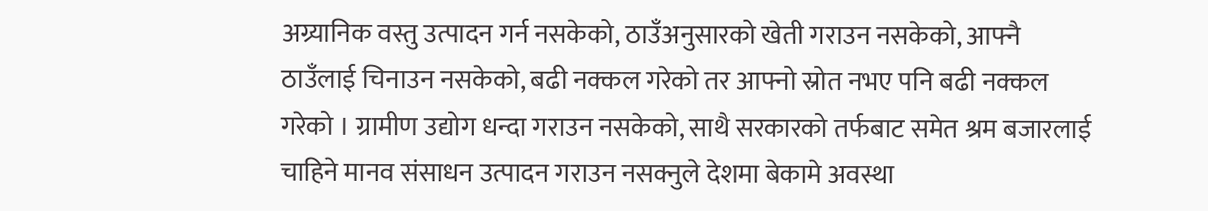अग्र्यानिक वस्तु उत्पादन गर्न नसकेको, ठाउँअनुसारको खेती गराउन नसकेको, आफ्नै ठाउँलाई चिनाउन नसकेको, बढी नक्कल गरेको तर आफ्नो स्रोत नभए पनि बढी नक्कल गरेको । ग्रामीण उद्योग धन्दा गराउन नसकेको, साथै सरकारको तर्फबाट समेत श्रम बजारलाई चाहिने मानव संसाधन उत्पादन गराउन नसक्नुले देशमा बेकामे अवस्था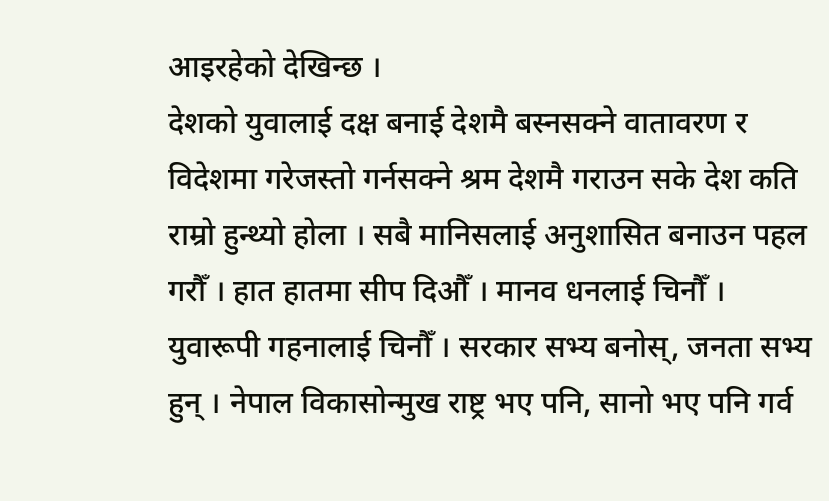आइरहेको देखिन्छ ।
देशको युवालाई दक्ष बनाई देशमै बस्नसक्ने वातावरण र विदेशमा गरेजस्तो गर्नसक्ने श्रम देशमै गराउन सके देश कति राम्रो हुन्थ्यो होला । सबै मानिसलाई अनुशासित बनाउन पहल गरौँ । हात हातमा सीप दिऔँ । मानव धनलाई चिनौँ । युवारूपी गहनालाई चिनौँ । सरकार सभ्य बनोस्, जनता सभ्य हुन् । नेपाल विकासोन्मुख राष्ट्र भए पनि, सानो भए पनि गर्व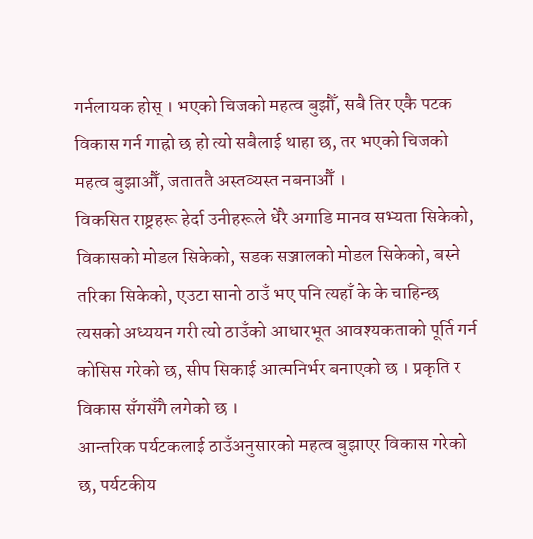गर्नलायक होस् । भएको चिजको महत्व बुझौँ, सबै तिर एकै पटक विकास गर्न गाह्रो छ हो त्यो सबैलाई थाहा छ, तर भएको चिजको महत्व बुझाऔँ, जताततै अस्तव्यस्त नबनाऔँ ।
विकसित राष्ट्रहरू हेर्दा उनीहरूले धेरै अगाडि मानव सभ्यता सिकेको, विकासको मोडल सिकेको, सडक सञ्जालको मोडल सिकेको, बस्ने तरिका सिकेको, एउटा सानो ठाउँ भए पनि त्यहाँ के के चाहिन्छ त्यसको अध्ययन गरी त्यो ठाउँको आधारभूत आवश्यकताको पूर्ति गर्न कोसिस गरेको छ, सीप सिकाई आत्मनिर्भर बनाएको छ । प्रकृति र विकास सँगसँगै लगेको छ ।
आन्तरिक पर्यटकलाई ठाउँअनुसारको महत्व बुझाएर विकास गरेको छ, पर्यटकीय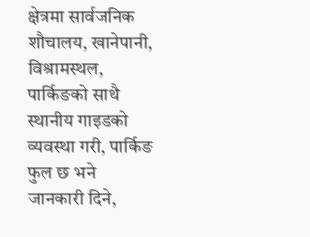क्षेत्रमा सार्वजनिक शौचालय, खानेपानी, विश्रामस्थल, पार्किङको साथै स्थानीय गाइडको व्यवस्था गरी, पार्किङ फुल छ भने जानकारी दिने,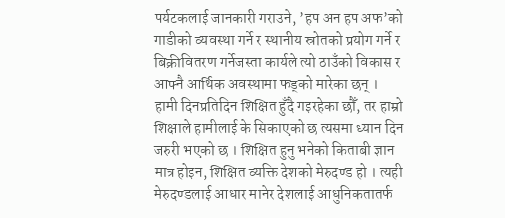पर्यटकलाई जानकारी गराउने, ’हप अन हप अफ’को गाडीको व्यवस्था गर्ने र स्थानीय स्रोतको प्रयोग गर्ने र बिक्रीवितरण गर्नेजस्ता कार्यले त्यो ठाउँको विकास र आफ्नै आर्थिक अवस्थामा फड्को मारेका छन् ।
हामी दिनप्रतिदिन शिक्षित हुँदै गइरहेका छौँ, तर हाम्रो शिक्षाले हामीलाई के सिकाएको छ त्यसमा ध्यान दिन जरुरी भएको छ । शिक्षित हुनु भनेको किताबी ज्ञान मात्र होइन, शिक्षित व्यक्ति देशको मेरुदण्ड हो । त्यही मेरुदण्डलाई आधार मानेर देशलाई आधुनिकतातर्फ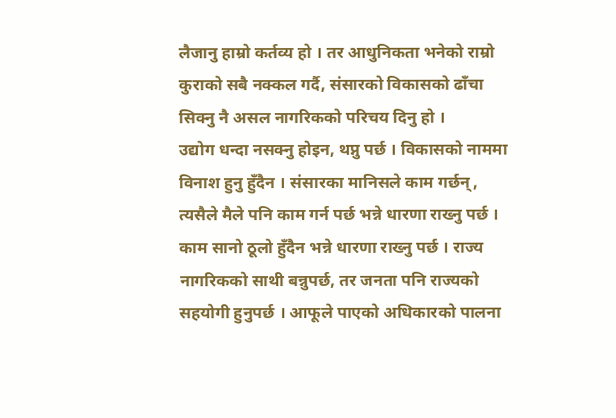लैजानु हाम्रो कर्तव्य हो । तर आधुनिकता भनेको राम्रो कुराको सबै नक्कल गर्दै, संसारको विकासको ढाँचा सिक्नु नै असल नागरिकको परिचय दिनु हो ।
उद्योग धन्दा नसक्नु होइन, थप्नु पर्छ । विकासको नाममा विनाश हुनु हुँदैन । संसारका मानिसले काम गर्छन्, त्यसैले मैले पनि काम गर्न पर्छ भन्ने धारणा राख्नु पर्छ । काम सानो ठूलो हुँदैन भन्ने धारणा राख्नु पर्छ । राज्य नागरिकको साथी बन्नुपर्छ, तर जनता पनि राज्यको सहयोगी हुनुपर्छ । आफूले पाएको अधिकारको पालना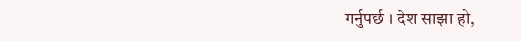गर्नुपर्छ । देश साझा हो,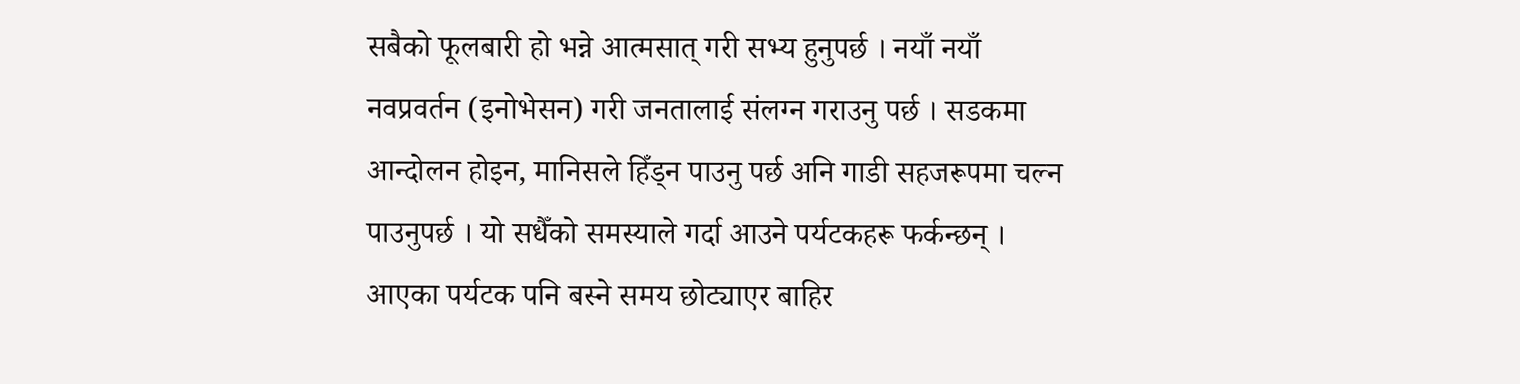सबैको फूलबारी हो भन्ने आत्मसात् गरी सभ्य हुनुपर्छ । नयाँ नयाँ नवप्रवर्तन (इनोभेसन) गरी जनतालाई संलग्न गराउनु पर्छ । सडकमा आन्दोलन होइन, मानिसले हिँड्न पाउनु पर्छ अनि गाडी सहजरूपमा चल्न पाउनुपर्छ । यो सधैँको समस्याले गर्दा आउने पर्यटकहरू फर्कन्छन् । आएका पर्यटक पनि बस्ने समय छोट्याएर बाहिर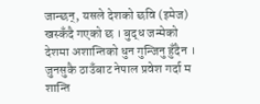जान्छन्, यसले देशको छवि (इमेज) खस्कँदै गएको छ । बुद्ध जन्मेको देशमा अशान्तिको धुन गुन्जिनु हुँदैन । जुनसुकै ठाउँबाट नेपाल प्रवेश गर्दा म शान्ति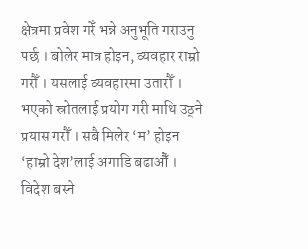क्षेत्रमा प्रवेश गरेँ भन्ने अनुभूति गराउनु पर्छ । बोलेर मात्र होइन, व्यवहार राम्रो गरौँ । यसलाई व्यवहारमा उतारौँ । भएको स्रोतलाई प्रयोग गरी माथि उठ्ने प्रयास गरौँ । सबै मिलेर ‘म’ होइन ‘हाम्रो देश’लाई अगाडि बढाऔँ ।
विदेश बस्ने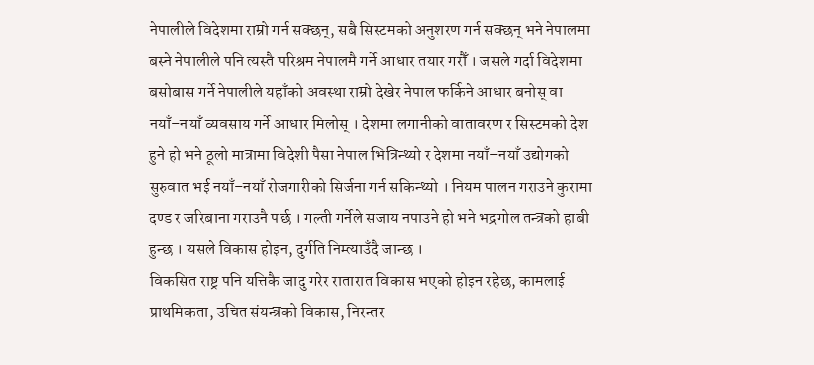नेपालीले विदेशमा राम्रो गर्न सक्छन्, सबै सिस्टमको अनुशरण गर्न सक्छन् भने नेपालमा बस्ने नेपालीले पनि त्यस्तै परिश्रम नेपालमै गर्ने आधार तयार गरौँ । जसले गर्दा विदेशमा बसोबास गर्ने नेपालीले यहाँको अवस्था राम्रो देखेर नेपाल फर्किने आधार बनोस् वा नयाँ–नयाँ व्यवसाय गर्ने आधार मिलोस् । देशमा लगानीको वातावरण र सिस्टमको देश हुने हो भने ठूलो मात्रामा विदेशी पैसा नेपाल भित्रिन्थ्यो र देशमा नयाँ–नयाँ उद्योगको सुरुवात भई नयाँ–नयाँ रोजगारीको सिर्जना गर्न सकिन्थ्यो । नियम पालन गराउने कुरामा दण्ड र जरिबाना गराउनै पर्छ । गल्ती गर्नेले सजाय नपाउने हो भने भद्रगोल तन्त्रको हाबी हुन्छ । यसले विकास होइन, दुर्गति निम्त्याउँदै जान्छ ।
विकसित राष्ट्र पनि यत्तिकै जादु गरेर रातारात विकास भएको होइन रहेछ, कामलाई प्राथमिकता, उचित संयन्त्रको विकास, निरन्तर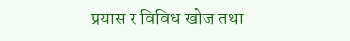प्रयास र विविध खोज तथा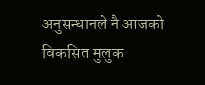अनुसन्धानले नै आजको विकसित मुलुक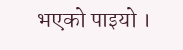भएको पाइयो ।